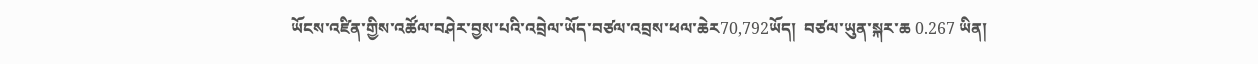ཡོངས་འཛིན་གྱིས་འཚོལ་བཤེར་བྱས་པའི་འབྲེལ་ཡོད་བཙལ་འབྲས་ཕལ་ཆེར70,792ཡོད།  བཙལ་ཡུན་སྐར་ཆ 0.267 ཡིན།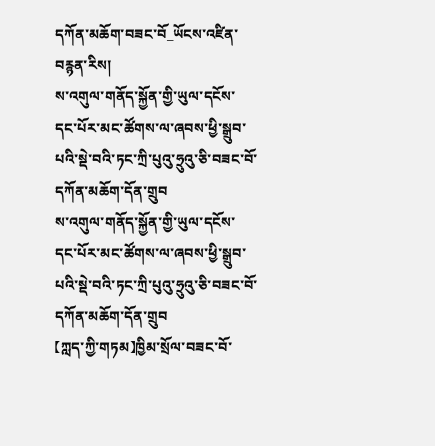དཀོན་མཆོག་བཟང་བོ_ཡོངས་འཛིན་བརྙན་རིས།
ས་འགུལ་གནོད་སྐྱོན་གྱི་ཡུལ་དངོས་དང་པོར་མང་ཚོགས་ལ་ཞབས་ཕྱི་སྒྲུབ་པའི་སྡེ་བའི་ཏང་ཀྲི་པུའུ་ཧྲུའུ་ཅི་བཟང་བོ་དཀོན་མཆོག་དོན་གྲུབ
ས་འགུལ་གནོད་སྐྱོན་གྱི་ཡུལ་དངོས་དང་པོར་མང་ཚོགས་ལ་ཞབས་ཕྱི་སྒྲུབ་པའི་སྡེ་བའི་ཏང་ཀྲི་པུའུ་ཧྲུའུ་ཅི་བཟང་བོ་དཀོན་མཆོག་དོན་གྲུབ
【ཀླད་ཀྱི་གཏམ】ཁྱིམ་སྲོལ་བཟང་བོ་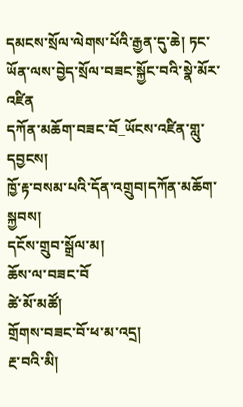དམངས་སྲོལ་ལེགས་པོའི་རྒྱན་དུ་ཆེ། ཏང་ཡོན་ལས་བྱེད་སྲོལ་བཟང་སྐྱོང་བའི་སྣེ་མོར་འཛིན
དཀོན་མཆོག་བཟང་བོ_ཡོངས་འཛིན་གླུ་དབྱངས།
ཁྱོ་རྟ་བསམ་པའི་དོན་འགྲུབ།དཀོན་མཆོག་སྐྱབས།
དངོས་གྲུབ་སྒྲོལ་མ།
ཆོས་ལ་བཟང་བོ
ཚེ་མོ་མཚོ།
གྲོགས་བཟང་བོ་ཕ་མ་འདྲ།
རྔ་བའི་མི།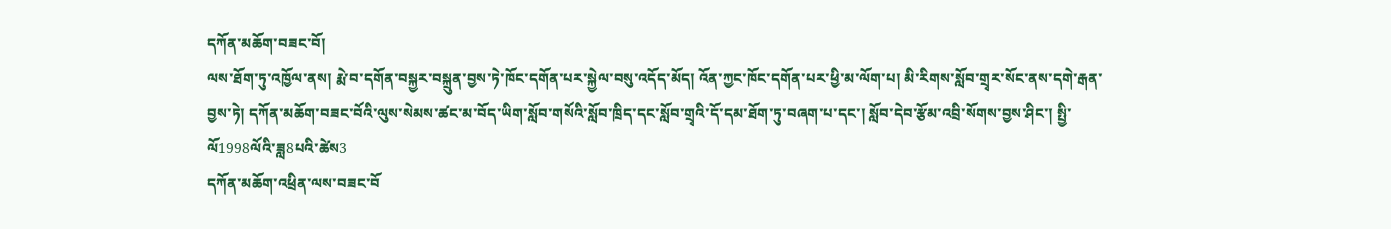དཀོན་མཆོག་བཟང་བོ།
ལས་ཐོག་ཏུ་འཁྱོལ་ནས། རྨེ་བ་དགོན་བསྐྱར་བསྐྲུན་བྱས་ཏེ་ཁོང་དགོན་པར་སྐྱེལ་བསུ་འདོད་མོད། འོན་ཀྱང་ཁོང་དགོན་པར་ཕྱི་མ་ལོག་པ། མི་རིགས་སློབ་གྲྭར་སོང་ནས་དགེ་རྒན་བྱས་ཏེ། དཀོན་མཆོག་བཟང་བོའི་ལུས་སེམས་ཚང་མ་བོད་ཡིག་སློབ་གསོའི་སློབ་ཁྲིད་དང་སློབ་གྲྭའི་དོ་དམ་ཐོག་ཏུ་བཞག་པ་དང་། སློབ་དེབ་རྩོམ་འབྲི་སོགས་བྱས་ཤིང་། སྤྱི་ལོ1998ལོའི་ཟླ8པའི་ཚེས3
དཀོན་མཆོག་འཕྲིན་ལས་བཟང་བོ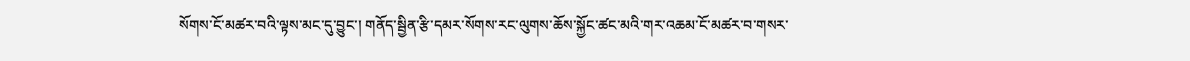སོགས་ངོ་མཚར་བའི་ལྟས་མང་དུ་བྱུང་། གནོད་སྦྱིན་རྩི་དམར་སོགས་རང་ལུགས་ཆོས་སྐྱོང་ཚང་མའི་གར་འཆམ་ངོ་མཚར་བ་གསར་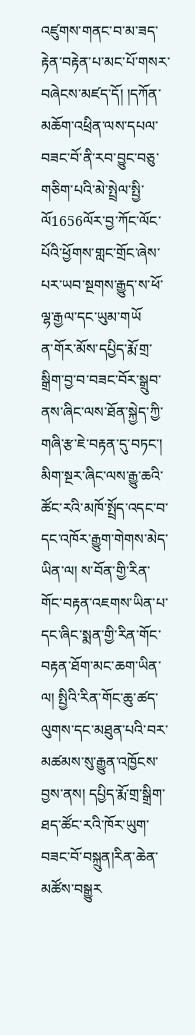འཛུགས་གནང་བ་མ་ཟད་རྟེན་བརྟེན་པ་མང་པོ་གསར་བཞེངས་མཛད་དོ། །དཀོན་མཆོག་འཕྲིན་ལས་དཔལ་བཟང་བོ་ནི་རབ་བྱུང་བཅུ་གཅིག་པའི་མེ་སྤྲེལ་སྤྱི་ལོ1656ལོར་བྱ་ཀོང་ལོང་པོའི་ཕྱོགས་གླང་གྲོང་ཞེས་པར་ཡབ་སྔགས་རྒྱུད་ས་ཕོ་ལྷ་རྒྱལ་དང་ཡུམ་གཡོ
ན་གོར་མོས་དཔྱིད་རྨོ་གྲ་སྒྲིག་བྱ་བ་བཟང་བོར་སྒྲུབ་ནས་ཞིང་ལས་ཐོན་སྐྱེད་ཀྱི་གཞི་རྩ་ཇེ་བརྟན་དུ་བཏང་།
མིག་སྔར་ཞིང་ལས་རྒྱུ་ཆའི་ཚོང་རའི་མཁོ་སྤྲོད་འདང་བ་དང་འཁོར་རྒྱུག་གེགས་མེད་ཡིན་ལ། ས་བོན་གྱི་རིན་གོང་བརྟན་འཇགས་ཡིན་པ་དང་ཞིང་སྨན་གྱི་རིན་གོང་བརྟན་ཐོག་མང་ཆག་ཡིན་ལ། སྤྱིའི་རིན་གོང་ཆུ་ཚད་ལུགས་དང་མཐུན་པའི་བར་མཚམས་སུ་རྒྱུན་འཁྱོངས་བྱས་ནས། དཔྱིད་རྨོ་གྲ་སྒྲིག་ཐད་ཚོང་རའི་ཁོར་ཡུག་བཟང་བོ་བསྐྲུན།རིན་ཆེན་མཚོས་བསྒྱུར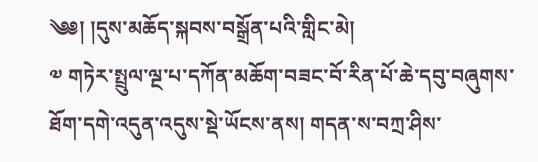༄༅། །དུས་མཆོད་སྐབས་བསྒྲོན་པའི་གླིང་མེ།
༧ གཏེར་སྤྲུལ་ལྔ་པ་དཀོན་མཆོག་བཟང་བོ་རིན་པོ་ཆེ་དབུ་བཞུགས་ཐོག་དགེ་འདུན་འདུས་སྡེ་ཡོངས་ནས། གདན་ས་བཀྲ་ཤིས་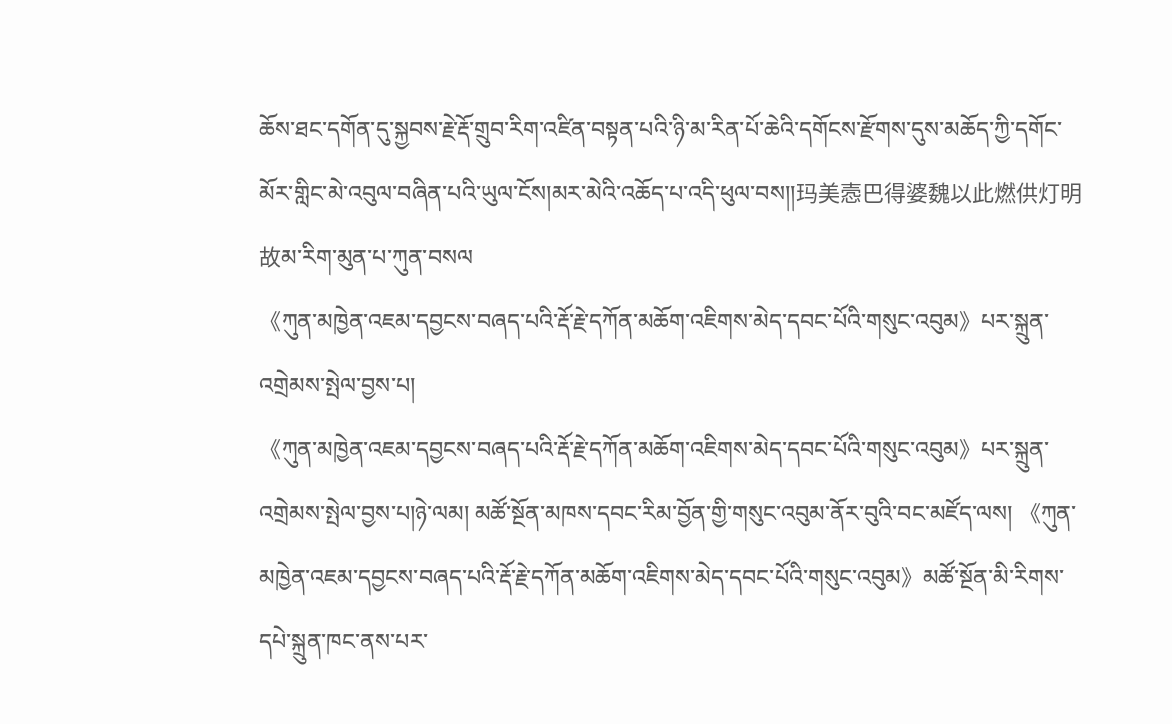ཆོས་ཐང་དགོན་དུ་སྐྱབས་རྗེ་རྡོ་གྲུབ་རིག་འཛིན་བསྟན་པའི་ཉི་མ་རིན་པོ་ཆེའི་དགོངས་རྫོགས་དུས་མཆོད་ཀྱི་དགོང་མོར་གླིང་མེ་འབུལ་བཞིན་པའི་ཡུལ་ངོས།མར་མེའི་འཆོད་པ་འདི་ཕུལ་བས།།玛美悫巴得婆魏以此燃供灯明故མ་རིག་མུན་པ་ཀུན་བསལ
《ཀུན་མཁྱེན་འཇམ་དབྱངས་བཞད་པའི་རྡོ་རྗེ་དཀོན་མཆོག་འཇིགས་མེད་དབང་པོའི་གསུང་འབུམ》པར་སྐྲུན་འགྲེམས་སྤེལ་བྱས་པ།
《ཀུན་མཁྱེན་འཇམ་དབྱངས་བཞད་པའི་རྡོ་རྗེ་དཀོན་མཆོག་འཇིགས་མེད་དབང་པོའི་གསུང་འབུམ》པར་སྐྲུན་འགྲེམས་སྤེལ་བྱས་པ།ཉེ་ལམ། མཚོ་སྔོན་མཁས་དབང་རིམ་བྱོན་གྱི་གསུང་འབུམ་ནོར་བུའི་བང་མཛོད་ལས། 《ཀུན་མཁྱེན་འཇམ་དབྱངས་བཞད་པའི་རྡོ་རྗེ་དཀོན་མཆོག་འཇིགས་མེད་དབང་པོའི་གསུང་འབུམ》མཚོ་སྔོན་མི་རིགས་དཔེ་སྐྲུན་ཁང་ནས་པར་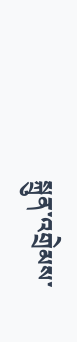སྐྲུན་འགྲེམས་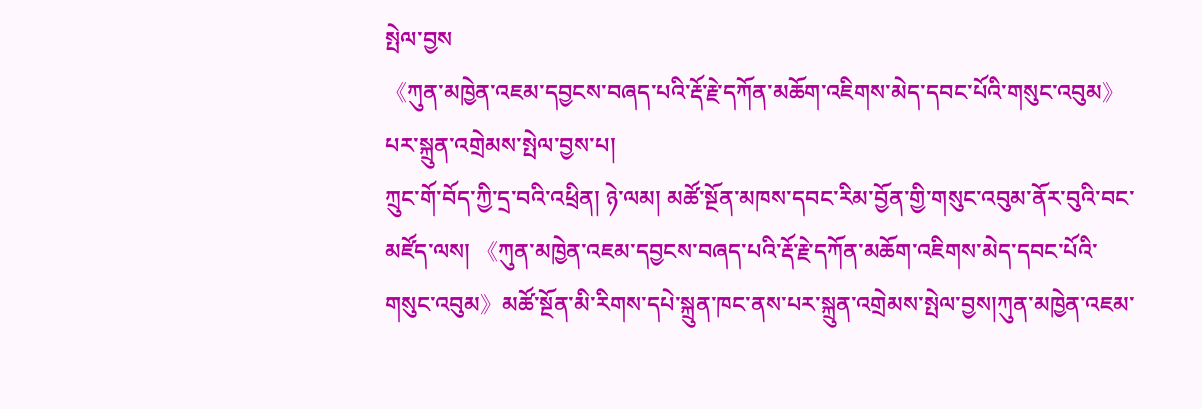སྤེལ་བྱས
《ཀུན་མཁྱེན་འཇམ་དབྱངས་བཞད་པའི་རྡོ་རྗེ་དཀོན་མཆོག་འཇིགས་མེད་དབང་པོའི་གསུང་འབུམ》པར་སྐྲུན་འགྲེམས་སྤེལ་བྱས་པ།
ཀྲུང་གོ་བོད་ཀྱི་དྲ་བའི་འཕྲིན། ཉེ་ལམ། མཚོ་སྔོན་མཁས་དབང་རིམ་བྱོན་གྱི་གསུང་འབུམ་ནོར་བུའི་བང་མཛོད་ལས། 《ཀུན་མཁྱེན་འཇམ་དབྱངས་བཞད་པའི་རྡོ་རྗེ་དཀོན་མཆོག་འཇིགས་མེད་དབང་པོའི་གསུང་འབུམ》མཚོ་སྔོན་མི་རིགས་དཔེ་སྐྲུན་ཁང་ནས་པར་སྐྲུན་འགྲེམས་སྤེལ་བྱས།ཀུན་མཁྱེན་འཇམ་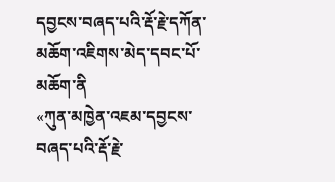དབྱངས་བཞད་པའི་རྡོ་རྗེ་དཀོན་མཆོག་འཇིགས་མེད་དབང་པོ་མཆོག་ནི
«ཀུན་མཁྱེན་འཇམ་དབྱངས་བཞད་པའི་རྡོ་རྗེ་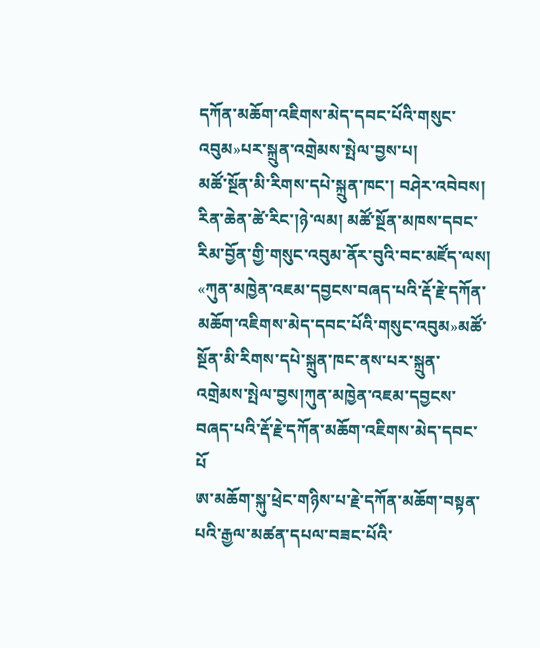དཀོན་མཆོག་འཇིགས་མེད་དབང་པོའི་གསུང་འབུམ»པར་སྐྲུན་འགྲེམས་སྤེལ་བྱས་པ།
མཚོ་སྔོན་མི་རིགས་དཔེ་སྐྲུན་ཁང་། བཤེར་འབེབས། རིན་ཆེན་ཚེ་རིང་།ཉེ་ལམ། མཚོ་སྔོན་མཁས་དབང་རིམ་བྱོན་གྱི་གསུང་འབུམ་ནོར་བུའི་བང་མཛོད་ལས། «ཀུན་མཁྱེན་འཇམ་དབྱངས་བཞད་པའི་རྡོ་རྗེ་དཀོན་མཆོག་འཇིགས་མེད་དབང་པོའི་གསུང་འབུམ»མཚོ་སྔོན་མི་རིགས་དཔེ་སྐྲུན་ཁང་ནས་པར་སྐྲུན་འགྲེམས་སྤེལ་བྱས།ཀུན་མཁྱེན་འཇམ་དབྱངས་བཞད་པའི་རྡོ་རྗེ་དཀོན་མཆོག་འཇིགས་མེད་དབང་པོ
ཨ་མཆོག་སྐུ་ཕྲེང་གཉིས་པ་རྗེ་དཀོན་མཆོག་བསྟན་པའི་རྒྱལ་མཚན་དཔལ་བཟང་པོའི་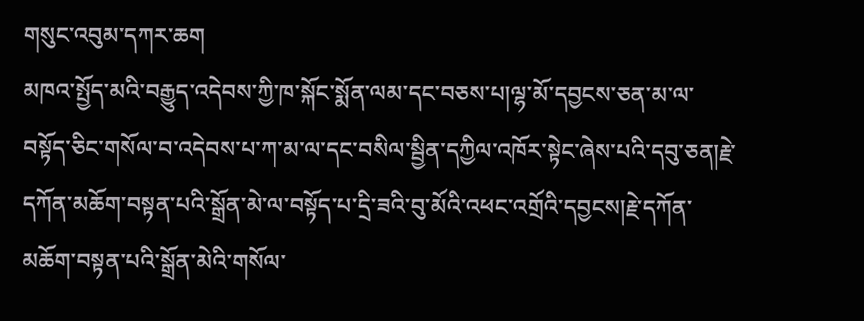གསུང་འབུམ་དཀར་ཆག
མཁའ་སྤྱོད་མའི་བརྒྱུད་འདེབས་ཀྱི་ཁ་སྐོང་སྨོན་ལམ་དང་བཅས་པ།ལྷ་མོ་དབྱངས་ཅན་མ་ལ་བསྟོད་ཅིང་གསོལ་བ་འདེབས་པ་ཀ་མ་ལ་དང་བསིལ་སྦྱིན་དཀྱིལ་འཁོར་སྟེང་ཞེས་པའི་དབུ་ཅན།རྗེ་དཀོན་མཆོག་བསྟན་པའི་སྒྲོན་མེ་ལ་བསྟོད་པ་དྲི་ཟའི་བུ་མོའི་འཕང་འགྲོའི་དབྱངས།རྗེ་དཀོན་མཆོག་བསྟན་པའི་སྒྲོན་མེའི་གསོལ་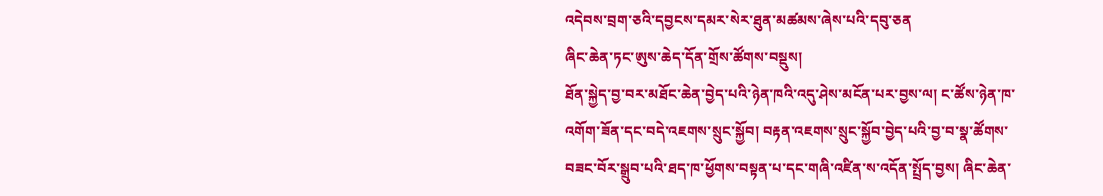འདེབས་བྲག་ཅའི་དབྱངས་དམར་སེར་ཐུན་མཚམས་ཞེས་པའི་དབུ་ཅན
ཞིང་ཆེན་ཏང་ཨུས་ཆེད་དོན་གྲོས་ཚོགས་བསྡུས།
ཐོན་སྐྱེད་བྱ་བར་མཐོང་ཆེན་བྱེད་པའི་ཉེན་ཁའི་འདུ་ཤེས་མངོན་པར་བྱས་ལ། ང་ཚོས་ཉེན་ཁ་འགོག་ཟོན་དང་བདེ་འཇགས་སྲུང་སྐྱོབ། བརྟན་འཇགས་སྲུང་སྐྱོབ་བྱེད་པའི་བྱ་བ་སྣ་ཚོགས་བཟང་བོར་སྒྲུབ་པའི་ཐད་ཁ་ཕྱོགས་བསྟན་པ་དང་གཞི་འཛིན་ས་འདོན་སྤྲོད་བྱས། ཞིང་ཆེན་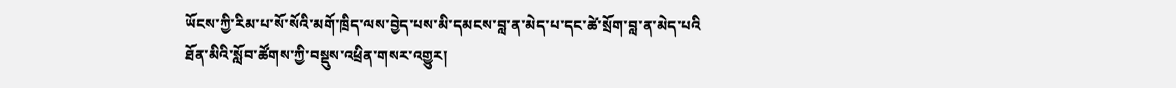ཡོངས་ཀྱི་རིམ་པ་སོ་སོའི་མགོ་ཁྲིད་ལས་བྱེད་པས་མི་དམངས་བླ་ན་མེད་པ་དང་ཚེ་སྲོག་བླ་ན་མེད་པའི
ཐོན་མིའི་སློབ་ཚོགས་ཀྱི་བསྡུས་འཕྲིན་གསར་འགྱུར།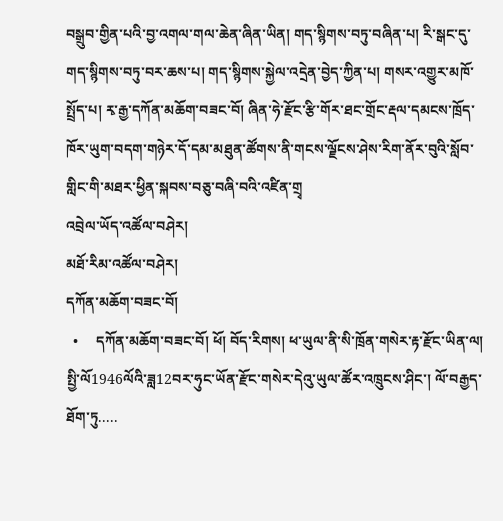བསྒྲུབ་གྱིན་པའི་བྱ་འགལ་གལ་ཆེན་ཞིན་ཡིན། གད་སྙིགས་བཏུ་བཞིན་པ། རི་སྒང་དུ་གད་སྙིགས་བཏུ་བར་ཆས་པ། གད་སྙིགས་སྐྱེལ་འདྲེན་བྱེད་ཀྱིན་པ། གསར་འགྱུར་མཁོ་སྤྲོད་པ། རྭ་རྒྱ་དཀོན་མཆོག་བཟང་བོ། ཞིན་ཧེ་རྫོང་རྩི་གོར་ཐང་གྲོང་རྡལ་དམངས་ཁྲོད་ཁོར་ཡུག་བདག་གཉེར་དོ་དམ་མཐུན་ཚོགས་ནི་གངས་ལྗོངས་ཤེས་རིག་ནོར་བུའི་སློབ་གླིང་གི་མཐར་ཕྱིན་སྐབས་བཅུ་བཞི་བའི་འཛིན་གྲྭ
འབྲེལ་ཡོད་འཚོལ་བཤེར།
མཐོ་རིམ་འཚོལ་བཤེར།
དཀོན་མཆོག་བཟང་བོ།
  •     དཀོན་མཆོག་བཟང་བོ། ཕོ། བོད་རིགས། ཕ་ཡུལ་ནི་སི་ཁྲོན་གསེར་རྟ་རྫོང་ཡིན་ལ། སྤྱི་ལོ1946ལོའི་ཟླ12བར་ཧུང་ཡོན་རྫོང་གསེར་དེའུ་ཡུལ་ཚོར་འཁྲུངས་ཤིང་། ལོ་བརྒྱད་ཐོག་ཏུ.....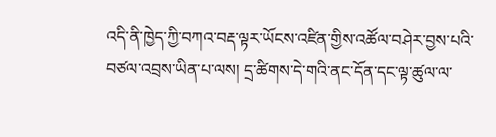འདི་ནི་ཁྱེད་ཀྱི་བཀའ་བརྡ་ལྟར་ཡོངས་འཛིན་གྱིས་འཚོལ་བཤེར་བྱས་པའི་བཙལ་འབྲས་ཡིན་པ་ལས། དྲ་ཚིགས་དེ་གའི་ནང་དོན་དང་ལྟ་ཚུལ་ལ་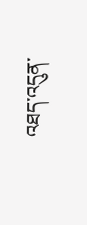འཐད་འདུན་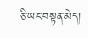ཅི་ཡང་བསྟན་མེད།